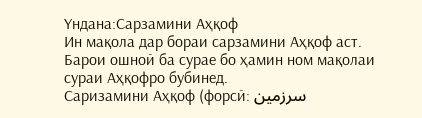Үндана:Сарзамини Аҳқоф
Ин мақола дар бораи сарзамини Аҳқоф аст. Барои ошноӣ ба сурае бо ҳамин ном мақолаи сураи Аҳқофро бубинед.
Саризамини Аҳқоф (форсӣ: سرزمین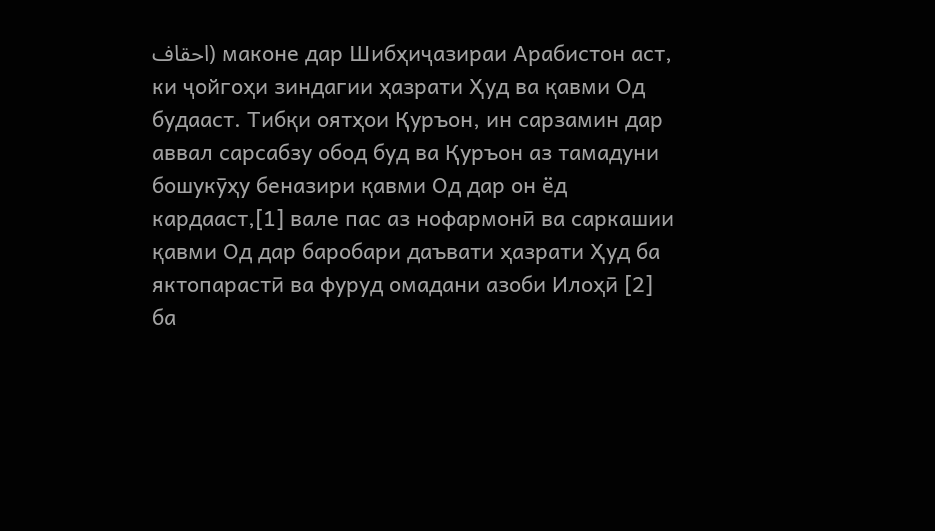احقاف) маконе дар Шибҳиҷазираи Арабистон аст, ки ҷойгоҳи зиндагии ҳазрати Ҳуд ва қавми Од будааст. Тибқи оятҳои Қуръон, ин сарзамин дар аввал сарсабзу обод буд ва Қуръон аз тамадуни бошукӯҳу беназири қавми Од дар он ёд кардааст,[1] вале пас аз нофармонӣ ва саркашии қавми Од дар баробари даъвати ҳазрати Ҳуд ба яктопарастӣ ва фуруд омадани азоби Илоҳӣ [2] ба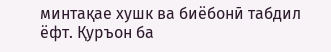минтақае хушк ва биёбонӣ табдил ёфт. Қуръон ба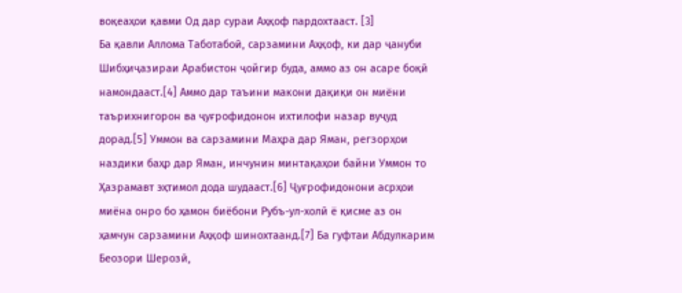воқеаҳои қавми Од дар сураи Аҳқоф пардохтааст. [3]
Ба қавли Аллома Таботабоӣ, сарзамини Аҳқоф, ки дар ҷануби Шибҳиҷазираи Арабистон ҷойгир буда, аммо аз он асаре боқӣ намондааст.[4] Аммо дар таъини макони дақиқи он миёни таърихнигорон ва ҷуғрофидонон ихтилофи назар вуҷуд дорад.[5] Уммон ва сарзамини Маҳра дар Яман, регзорҳои наздики баҳр дар Яман, инчунин минтақаҳои байни Уммон то Ҳазрамавт эҳтимол дода шудааст.[6] Ҷуғрофидонони асрҳои миёна онро бо ҳамон биёбони Рубъ-ул-холӣ ё қисме аз он ҳамчун сарзамини Аҳқоф шинохтаанд.[7] Ба гуфтаи Абдулкарим Беозори Шерозӣ,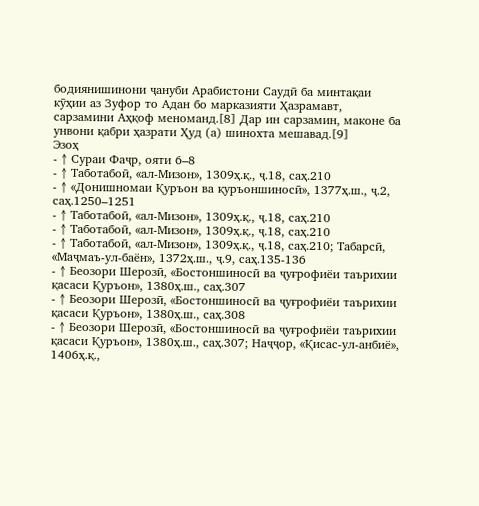бодиянишинони ҷануби Арабистони Саудӣ ба минтақаи кӯҳии аз Зуфор то Адан бо марказияти Ҳазрамавт, сарзамини Аҳқоф меноманд.[8] Дар ин сарзамин, маконе ба унвони қабри ҳазрати Ҳуд (а) шинохта мешавад.[9]
Эзоҳ
- ↑ Сураи Фаҷр, ояти 6–8
- ↑ Таботабоӣ, «ал-Мизон», 1309ҳ.қ., ҷ.18, саҳ.210
- ↑ «Донишномаи Қуръон ва қуръоншиносӣ», 1377ҳ.ш., ҷ.2, саҳ.1250–1251
- ↑ Таботабоӣ, «ал-Мизон», 1309ҳ.қ., ҷ.18, саҳ.210
- ↑ Таботабоӣ, «ал-Мизон», 1309ҳ.қ., ҷ.18, саҳ.210
- ↑ Таботабоӣ, «ал-Мизон», 1309ҳ.қ., ҷ.18, саҳ.210; Табарсӣ, «Маҷмаъ-ул-баён», 1372ҳ.ш., ҷ.9, саҳ.135-136
- ↑ Беозори Шерозӣ, «Бостоншиносӣ ва ҷуғрофиёи таърихии қасаси Қуръон», 1380ҳ.ш., саҳ.307
- ↑ Беозори Шерозӣ, «Бостоншиносӣ ва ҷуғрофиёи таърихии қасаси Қуръон», 1380ҳ.ш., саҳ.308
- ↑ Беозори Шерозӣ, «Бостоншиносӣ ва ҷуғрофиёи таърихии қасаси Қуръон», 1380ҳ.ш., саҳ.307; Наҷҷор, «Қисас-ул-анбиё», 1406ҳ.қ.,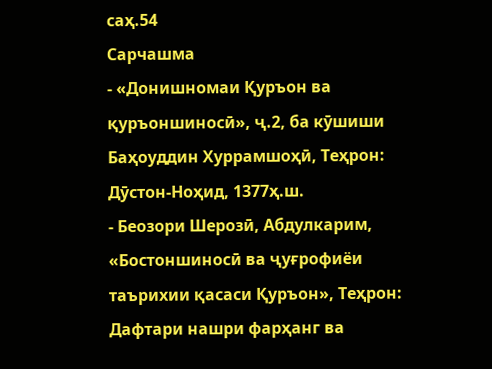саҳ.54
Сарчашма
- «Донишномаи Қуръон ва қуръоншиносӣ», ҷ.2, ба кӯшиши Баҳоуддин Хуррамшоҳӣ, Теҳрон: Дӯстон-Ноҳид, 1377ҳ.ш.
- Беозори Шерозӣ, Абдулкарим, «Бостоншиносӣ ва ҷуғрофиёи таърихии қасаси Қуръон», Теҳрон: Дафтари нашри фарҳанг ва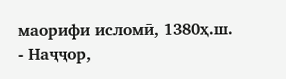маорифи исломӣ, 1380ҳ.ш.
- Наҷҷор,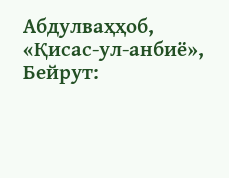Абдулваҳҳоб, «Қисас-ул-анбиё», Бейрут: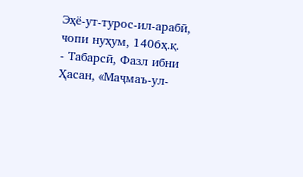Эҳё-ут-турос-ил-арабӣ, чопи нуҳум, 1406ҳ.қ.
- Табарсӣ, Фазл ибни Ҳасан, «Маҷмаъ-ул-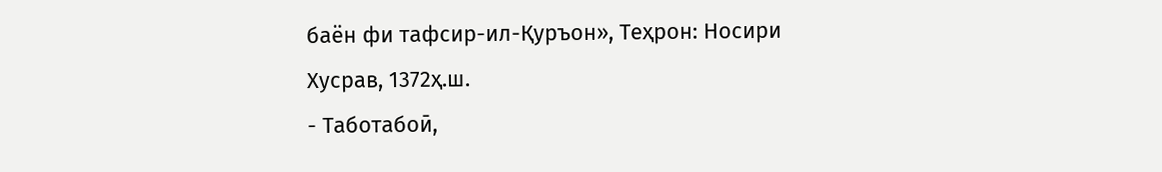баён фи тафсир-ил-Қуръон», Теҳрон: Носири Хусрав, 1372ҳ.ш.
- Таботабоӣ,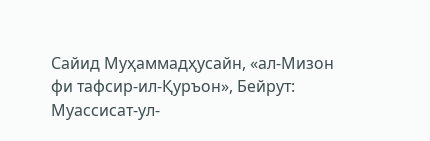Сайид Муҳаммадҳусайн, «ал-Мизон фи тафсир-ил-Қуръон», Бейрут: Муассисат-ул-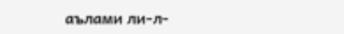аълами ли-л-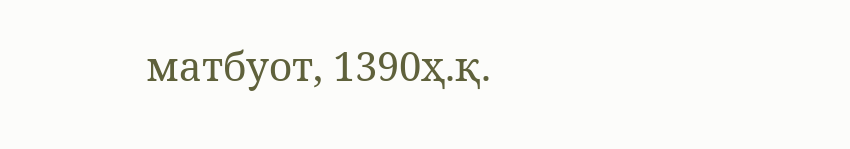матбуот, 1390ҳ.қ.